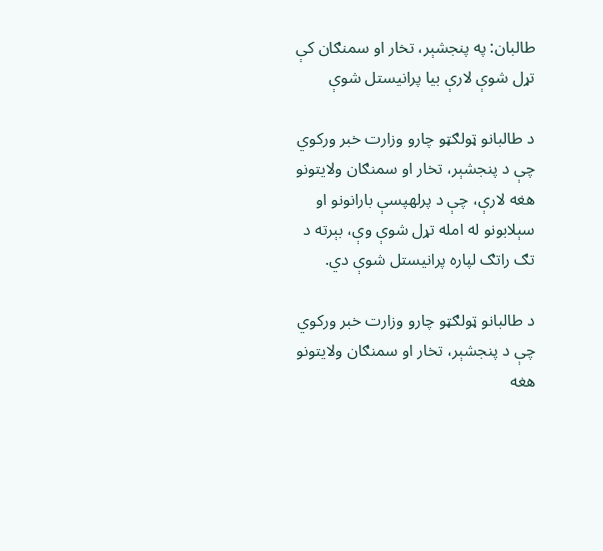طالبان: په پنجشېر، تخار او سمنګان کې تړل شوې لارې بیا پرانیستل شوې

د طالبانو ټولګټو چارو وزارت خبر ورکوي چې د پنجشېر، تخار او سمنګان ولایتونو هغه لارې، چې د پرلهپسې بارانونو او سېلابونو له امله تړل شوې وې، بېرته د تګ راتګ لپاره پرانیستل شوې دي.

د طالبانو ټولګټو چارو وزارت خبر ورکوي چې د پنجشېر، تخار او سمنګان ولایتونو هغه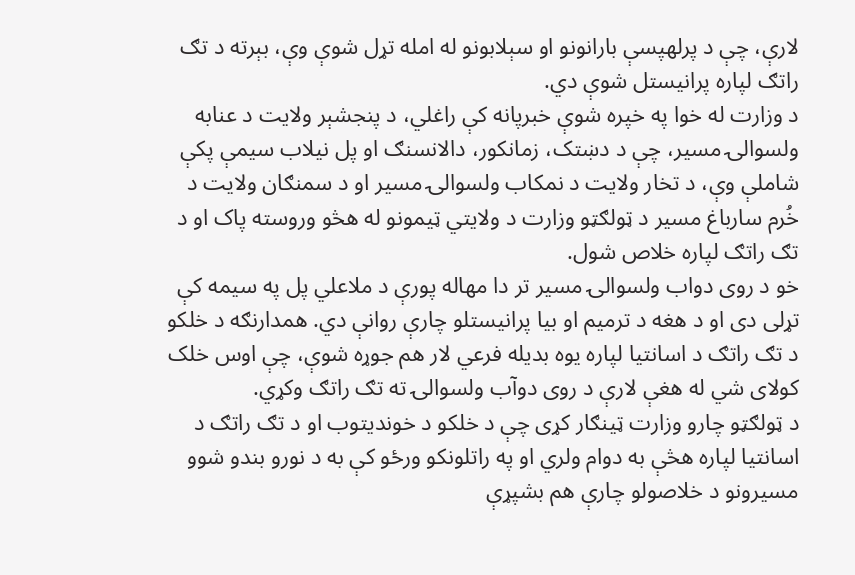لارې، چې د پرلهپسې بارانونو او سېلابونو له امله تړل شوې وې، بېرته د تګ راتګ لپاره پرانیستل شوې دي.
د وزارت له خوا په خپره شوې خبرپانه کې راغلي، د پنجشېر ولایت د عنابه ولسوالۍ مسیر، چې د دښتک، زمانکور، دالانسنګ او پل نیلاب سیمې پکې شاملې وې، د تخار ولایت د نمکاب ولسوالۍ مسیر او د سمنګان ولایت د خُرم سارباغ مسیر د ټولګټو وزارت د ولایتي ټیمونو له هڅو وروسته پاک او د تګ راتګ لپاره خلاص شول.
خو د روی دواب ولسوالۍ مسیر تر دا مهاله پورې د ملاعلي پل په سیمه کې تړلی دی او د هغه د ترمیم او بیا پرانیستلو چارې روانې دي. همدارنګه د خلکو د تګ راتګ د اسانتیا لپاره یوه بدیله فرعي لار هم جوړه شوې، چې اوس خلک کولای شي له هغې لارې د روی دوآب ولسوالۍ ته تګ راتګ وکړي.
د ټولګټو چارو وزارت ټینګار کړی چې د خلکو د خوندیتوب او د تګ راتګ د اسانتیا لپاره هڅې به دوام ولري او په راتلونکو ورځو کې به د نورو بندو شوو مسیرونو د خلاصولو چارې هم بشپړې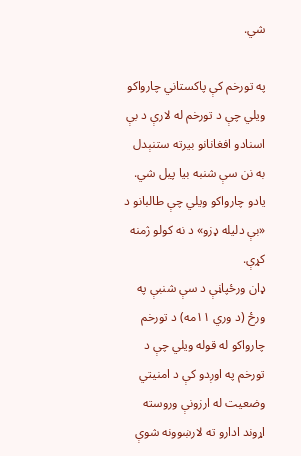شي.

په تورخم کې پاکستاني چارواکو ویلي چې د تورخم له لارې د بې اسنادو افغانانو بیرته ستنېدل به نن سې شنبه بیا پیل شي. یادو چارواکو ویلي چې طالبانو د «بې دلیله ډزو» د نه کولو ژمنه کړې.
ډان ورځپاڼې د سې شنبې په ورځ (د وري ۱۱مه) د تورخم چارواکو له قوله ویلي چې د تورخم په اوږدو کې د امنیتي وضعیت له ارزونې وروسته اړوند ادارو ته لارښوونه شوې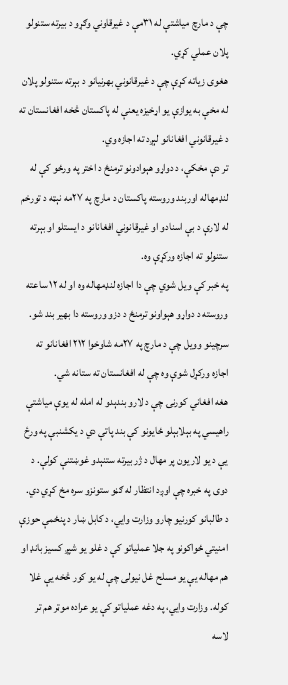چې د مارچ میاشتې له ۳۱مې د غیرقاوني وګړو د بیرته ستنولو پلان عملي کړي.
هغوی زیاته کړې چې د غیرقانوني بهرنیانو د بېرته ستنولو پلان له مخې به یوازې یو اړخیزه یعنې له پاکستان څخه افغانستان ته د غیرقانوني افغانانو لېږد ته اجازه وي.
تر دې مخکې، د دواړو هېوادونو ترمنځ د اختر په ورځو کې له لنډمهاله اوربند وروسته پاکستان د مارچ په ۲۷مه نېټه د تورخم له لارې د بې اسنادو او غیرقانوني افغانانو د ایستلو او بېرته ستنولو ته اجازه ورکړې وه.
په خبر کې ویل شوي چې دا اجازه لنډمهاله وه او له ۱۲ ساعته وروسته د دواړو هېواونو ترمنځ د دزو وروسته دا بهیر بند شو.
سرچینو وویل چې د مارچ په ۲۷مه شاوخوا ۲۱۲ افغانانو ته اجازه ورکړل شوې وه چې له افغانستان ته ستانه شي.
هغه افغاني کورنۍ چې د لارو بندېدو له امله له یوې میاشتې راهیسي په بېلابېلو ځایونو کې بند پاتې دي د یکشنبې په ورځ یې د یو لاریون پر مهال د ژر بیرته ستنېدو غوښتنې کولې. د دوی په خبره چې اوږد انتظار له ګڼو ستونزو سره مخ کړي دي.
د طالبانو کورنیو چارو وزارت وایي، د کابل ښار د پنځمې حوزې امنیتي ځواکونو په جلا عملیاتو کې د غلو یو شپږ کسیز بانډ او هم مهاله یې یو مسلح غل نیولی چې له یو کور څخه یې غلا کوله. وزارت وایي، په دغه عملیاتو کې یو عراده موټر هم تر لاسه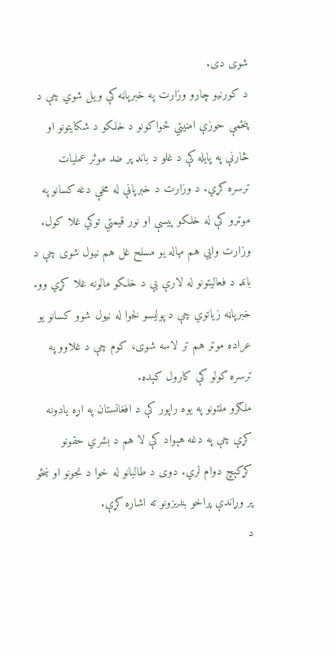شوی دی.
د کورنیو چارو وزارت په خبرپاڼه کې ویل شوي چې د پنځمې حوزې امنیتي ځواکونو د خلکو د شکایتونو او څارنې په پایله کې د غلو د بانډ پر ضد موثر عملیات ترسره کړي. د وزارت د خبرپاڼې له مخې دغه کسانو په موټرو کې له خلکو پیسې او نور قیمتي توکي غلا کول.
وزارت وایي هم مهاله یو مسلح غل هم نیول شوی چې د بانډ د فعالیتونو له لارې یې د خلکو مالونه غلا کړي وو.
خبرپاڼه زیاتوي چې د پولیسو لخوا له نیول شوو کسانو یو عراده موټر هم تر لاسه شوی، کوم چې د غلاوو په ترسره کولو کې کارول کېده.
ملګرو ملتونو په یوه راپور کې د افغانستان په اړه یادونه کړې چې په دغه هېواد کې لا هم د بشري حقونو کړکېچ دوام لري. دوی د طالبانو له خوا د نجونو او ښځو پر وړاندې پراخو بندیزونو ته اشاره کړې.
د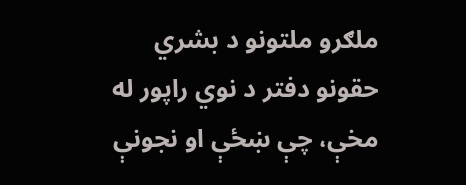ملګرو ملتونو د بشري حقونو دفتر د نوي راپور له مخې، چې ښځې او نجونې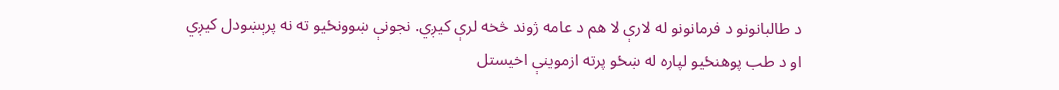د طالبانونو د فرمانونو له لارې لا هم د عامه ژوند څخه لرې کیږي. نجونې ښوونځيو ته نه پرېښودل کیږي او د طب پوهنځيو لپاره له ښځو پرته ازموینې اخیستل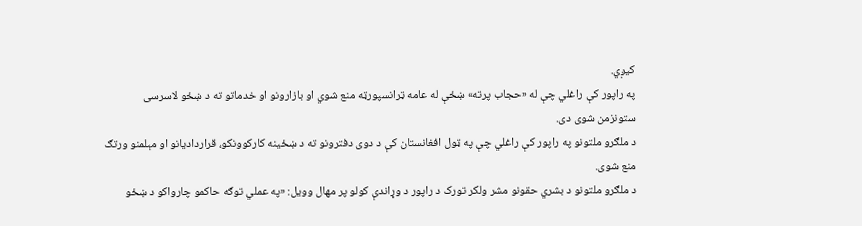کیږي.
په راپور کې راغلي چې له «حجاب پرته» ښځې له عامه ټرانسپورټه منع شوي او بازارونو او خدماتو ته د ښځو لاسرسی ستونزمن شوی دی.
د ملګرو ملتونو په راپور کې راغلي چې په ټول افغانستان کې د دوی دفترونو ته د ښځينه کارکوونکو، قراردادیانو او مېلمنو ورتګ منع شوی.
د ملګرو ملتونو د بشري حقونو مشر ولکر تورک د راپور د وړاندې کولو پر مهال وویل: «په عملي توګه حاکمو چارواکو د ښځو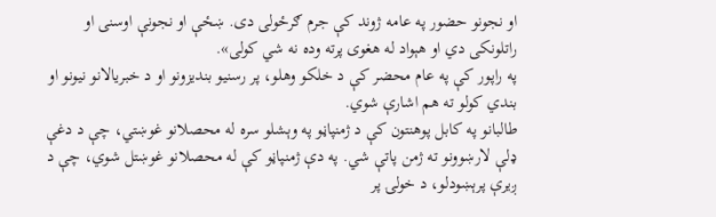او نجونو حضور په عامه ژوند کې جرم ګرځولی دی. ښځې او نجونې اوسنی او راتلونکی دي او هېواد له هغوی پرته وده نه شي کولی».
په راپور کې په عام محضر کې د خلکو وهلو، پر رسنیو بندیزونو او د خبریالانو نیونو او بندي کولو ته هم اشارې شوي.
طالبانو په کابل پوهنتون کې د ژمنپاڼو په وېشلو سره له محصلانو غوښتي، چې د دغې ډلې لارښوونو ته ژمن پاتې شي. په دې ژمنپاڼو کې له محصلانو غوښتل شوي، چې د ږیرې پرېښودلو، د خولۍ پر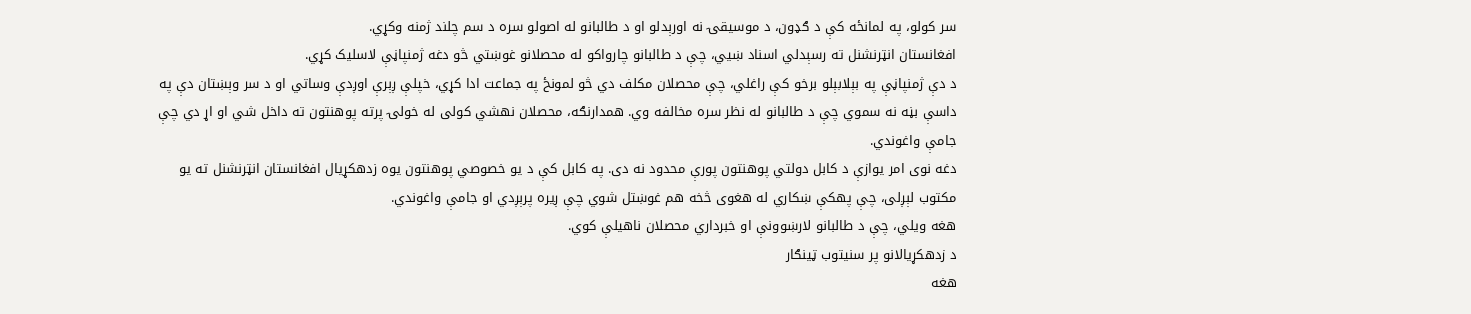سر کولو، په لمانځه کې د ګډون، د موسیقۍ نه اورېدلو او د طالبانو له اصولو سره د سم چلند ژمنه وکړي.
افغانستان انټرنشنل ته رسېدلي اسناد ښيي، چې د طالبانو چارواکو له محصلانو غوښتي څو دغه ژمنپاڼې لاسليک کړي.
د دې ژمنپاڼې په بېلابېلو برخو کې راغلي، چې محصلان مکلف دي څو لمونځ په جماعت ادا کړي، خپلې ږېرې اوږدې وساتي او د سر وېښتان دې په داسې بڼه نه سموي چې د طالبانو له نظر سره مخالفه وي. همدارنګه، محصلان نهشي کولی له خولۍ پرته پوهنتون ته داخل شي او اړ دي چې جامې واغوندي.
دغه نوی امر يوازې د کابل دولتي پوهنتون پورې محدود نه دی. په کابل کې د يو خصوصي پوهنتون يوه زدهکړیال افغانستان انټرنشنل ته يو مکتوب لېږلی، چې پهکې ښکاري له هغوی څخه هم غوښتل شوي چې ږیره پرېږدي او جامې واغوندي.
هغه ويلي، چې د طالبانو لارښوونې او خبرداري محصلان ناهيلې کوي.
د زدهکړیالانو پر سنيتوب ټينګار
هغه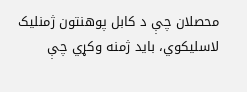محصلان چې د کابل پوهنتون ژمنلیک لاسليکوي، بايد ژمنه وکړي چې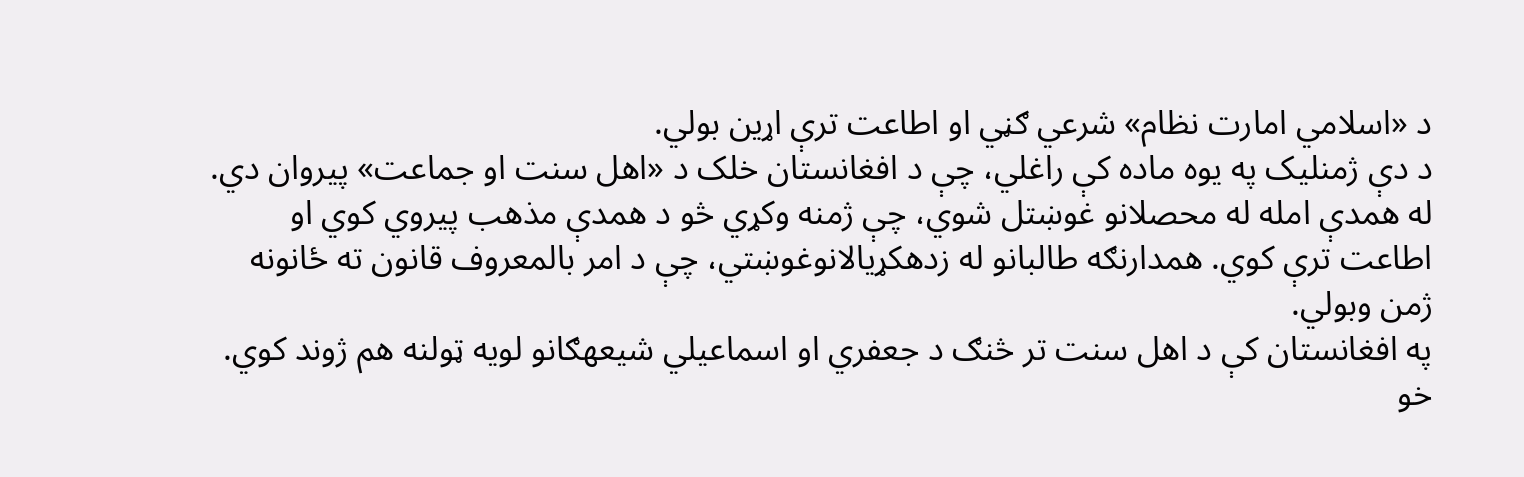د «اسلامي امارت نظام» شرعي ګڼي او اطاعت ترې اړين بولي.
د دې ژمنلیک په يوه ماده کې راغلي، چې د افغانستان خلک د «اهل سنت او جماعت» پيروان دي. له همدې امله له محصلانو غوښتل شوي، چې ژمنه وکړي څو د همدې مذهب پيروي کوي او اطاعت ترې کوي. همدارنګه طالبانو له زدهکړیالانوغوښتي، چې د امر بالمعروف قانون ته ځانونه ژمن وبولي.
په افغانستان کې د اهل سنت تر څنګ د جعفري او اسماعيلي شيعهګانو لويه ټولنه هم ژوند کوي. خو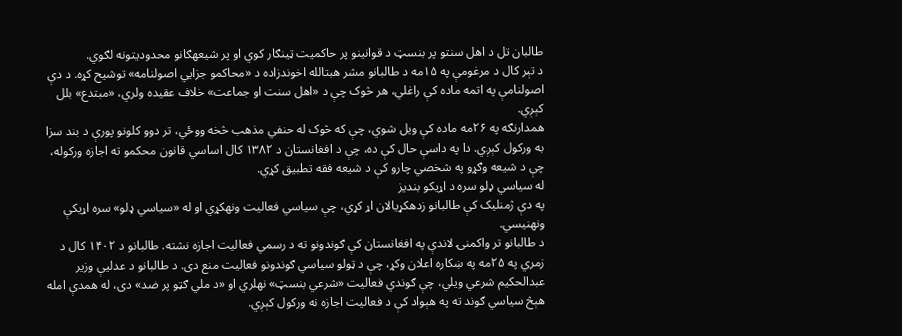طالبان تل د اهل سنتو پر بنسټ د قوانينو پر حاکميت ټينګار کوي او پر شيعهګانو محدوديتونه لګوي.
د تېر کال د مرغومې په ۱۵مه د طالبانو مشر هبتالله اخوندزاده د «محاکمو جزايي اصولنامه» توشيح کړه. د دې اصولنامې په اتمه ماده کې راغلي، هر څوک چې د «اهل سنت او جماعت» خلاف عقيده ولري، «مبتدع» بلل کېږي.
همدارنګه په ۲۶مه ماده کې ويل شوي، چې که څوک له حنفي مذهب څخه ووځي، تر دوو کلونو پورې د بند سزا به ورکول کېږي. دا په داسې حال کې ده، چې د افغانستان د ۱۳۸۲ کال اساسي قانون محکمو ته اجازه ورکوله، چې د شيعه وګړو په شخصي چارو کې د شيعه فقه تطبيق کړي.
له سياسي ډلو سره د اړيکو بنديز
په دې ژمنلیک کې طالبانو زدهکړیالان اړ کړي، چې سياسي فعاليت ونهکړي او له «سياسي ډلو» سره اړيکې ونهنيسي.
د طالبانو تر واکمنۍ لاندې په افغانستان کې ګوندونو ته د رسمي فعاليت اجازه نشته. طالبانو د ۱۴۰۲ کال د زمري په ۲۵مه په ښکاره اعلان وکړ، چې د ټولو سياسي ګوندونو فعاليت منع دی. د طالبانو د عدليې وزير عبدالحکيم شرعي ويلي، چې ګوندي فعاليت «شرعي بنسټ» نهلري او «د ملي ګټو پر ضد» دی، له همدې امله هېڅ سياسي ګوند ته په هېواد کې د فعاليت اجازه نه ورکول کېږي.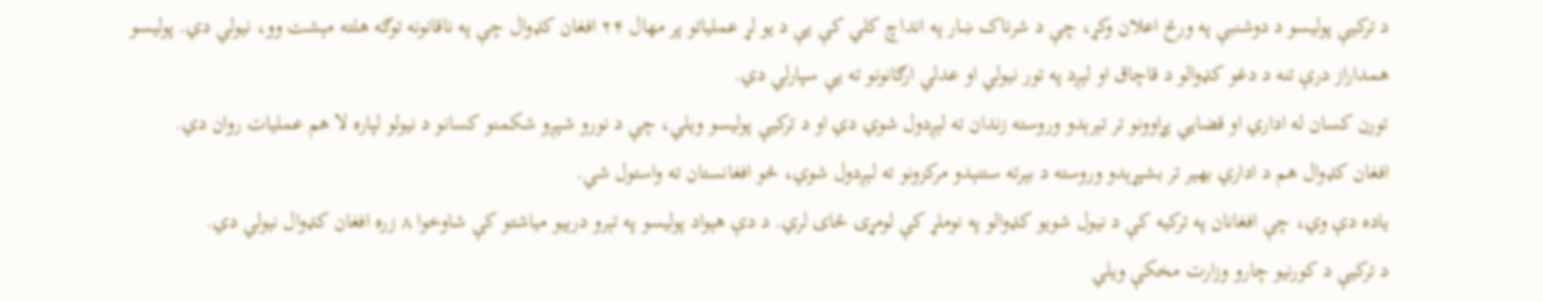د ترکیې پولیسو د دوشنبې په ورځ اعلان وکړ، چې د شرناک ښار په انداچ کلي کې یې د یو لړ عملیاتو پر مهال ۲۴ افغان کډوال چې په ناقانونه توګه هلته مېشت وو، نیولي دي. پولیسو همداراز درې تنه د دغو کډوالو د قاچاق او لېږد په تور نیولي او عدلي ارګانونو ته یې سپارلي دي.
تورن کسان له اداري او قضايي پړاوونو تر تېرېدو وروسته زندان ته لېږدول شوي دي او د ترکيې پوليسو ويلي، چې د نورو شپږو شکمنو کسانو د نيولو لپاره لا هم عمليات روان دي.
افغان کډوال هم د اداري بهير تر بشپړېدو وروسته د بېرته ستنېدو مرکزونو ته لېږدول شوي، څو افغانستان ته واستول شي.
یاده دې وي، چې افغانان په ترکيه کې د نيول شويو کډوالو په نوملړ کې لومړی ځای لري. د دې هېواد پوليسو په تېرو درېيو مياشتو کې شاوخوا ۸ زره افغان کډوال نيولي دي.
د ترکيې د کورنيو چارو وزارت مخکې ويلي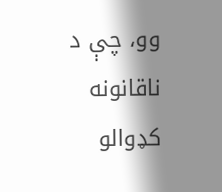وو، چې د ناقانونه کډوالو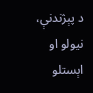د پېژندنې، نيولو او اېستلو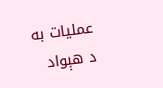عمليات به د هېواد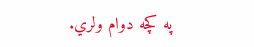په کچه دوام ولري.